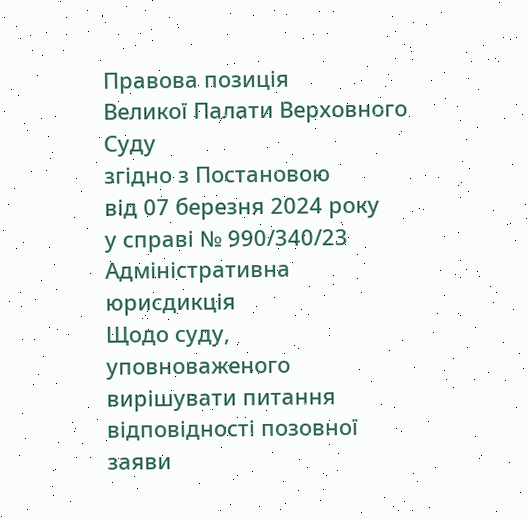Правова позиція
Великої Палати Верховного Суду
згідно з Постановою
від 07 березня 2024 року
у справі № 990/340/23
Адміністративна юрисдикція
Щодо суду, уповноваженого вирішувати питання відповідності позовної заяви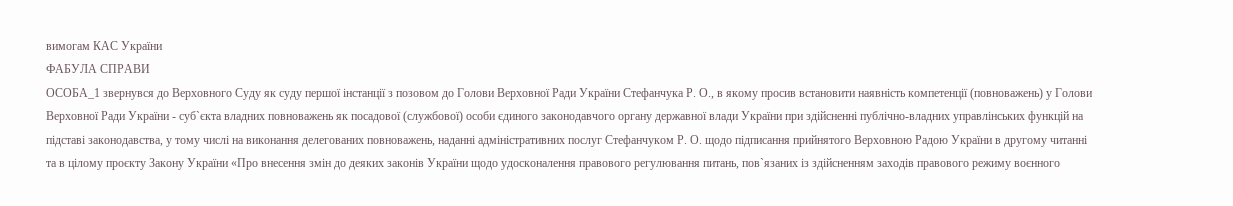вимогам КАС України
ФАБУЛА СПРАВИ
ОСОБА_1 звернувся до Верховного Суду як суду першої інстанції з позовом до Голови Верховної Ради України Стефанчука Р. О., в якому просив встановити наявність компетенції (повноважень) у Голови Верховної Ради України - суб`єкта владних повноважень як посадової (службової) особи єдиного законодавчого органу державної влади України при здійсненні публічно-владних управлінських функцій на підставі законодавства, у тому числі на виконання делегованих повноважень, наданні адміністративних послуг Стефанчуком Р. О. щодо підписання прийнятого Верховною Радою України в другому читанні та в цілому проєкту Закону України «Про внесення змін до деяких законів України щодо удосконалення правового регулювання питань, пов`язаних із здійсненням заходів правового режиму воєнного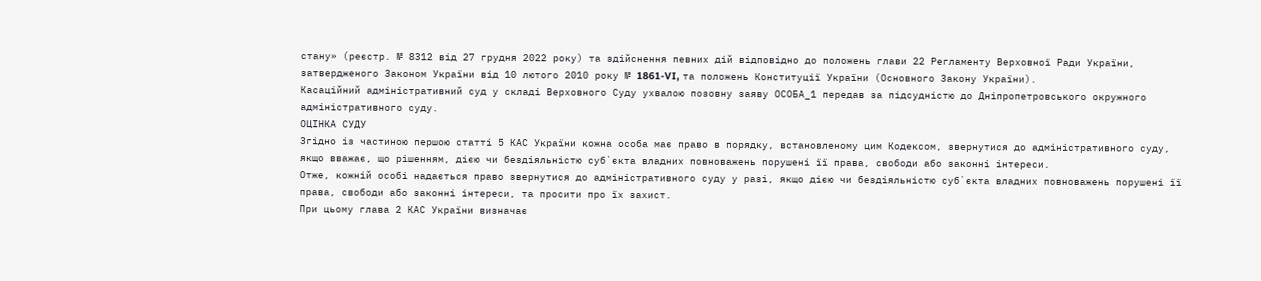стану» (реєстр. № 8312 від 27 грудня 2022 року) та здійснення певних дій відповідно до положень глави 22 Регламенту Верховної Ради України, затвердженого Законом України від 10 лютого 2010 року № 1861-VI, та положень Конституції України (Основного Закону України).
Касаційний адміністративний суд у складі Верховного Суду ухвалою позовну заяву ОСОБА_1 передав за підсудністю до Дніпропетровського окружного адміністративного суду.
ОЦІНКА СУДУ
Згідно із частиною першою статті 5 КАС України кожна особа має право в порядку, встановленому цим Кодексом, звернутися до адміністративного суду, якщо вважає, що рішенням, дією чи бездіяльністю суб`єкта владних повноважень порушені її права, свободи або законні інтереси.
Отже, кожній особі надається право звернутися до адміністративного суду у разі, якщо дією чи бездіяльністю суб`єкта владних повноважень порушені її права, свободи або законні інтереси, та просити про їх захист.
При цьому глава 2 КАС України визначає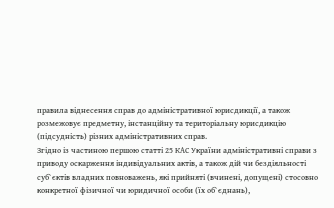правила віднесення справ до адміністративної юрисдикції, а також розмежовує предметну, інстанційну та територіальну юрисдикцію (підсудність) різних адміністративних справ.
Згідно із частиною першою статті 25 КАС України адміністративні справи з приводу оскарження індивідуальних актів, а також дій чи бездіяльності суб`єктів владних повноважень, які прийняті (вчинені, допущені) стосовно конкретної фізичної чи юридичної особи (їх об`єднань),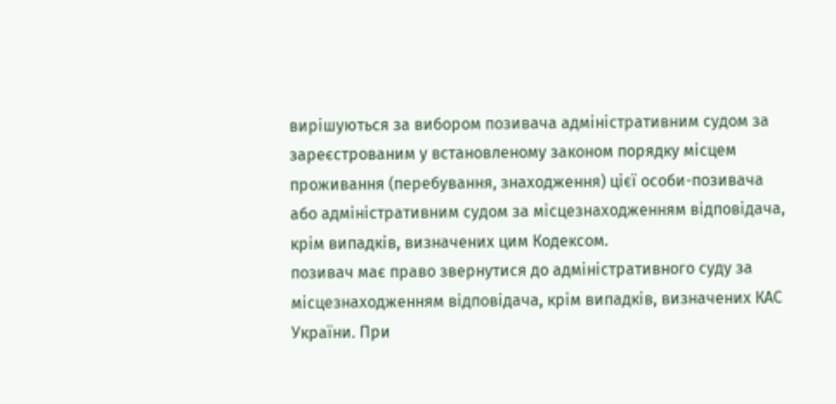вирішуються за вибором позивача адміністративним судом за зареєстрованим у встановленому законом порядку місцем проживання (перебування, знаходження) цієї особи-позивача або адміністративним судом за місцезнаходженням відповідача, крім випадків, визначених цим Кодексом.
позивач має право звернутися до адміністративного суду за місцезнаходженням відповідача, крім випадків, визначених КАС України. При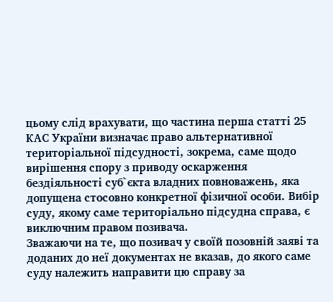цьому слід врахувати, що частина перша статті 25 КАС України визначає право альтернативної територіальної підсудності, зокрема, саме щодо вирішення спору з приводу оскарження бездіяльності суб`єкта владних повноважень, яка допущена стосовно конкретної фізичної особи. Вибір суду, якому саме територіально підсудна справа, є виключним правом позивача.
Зважаючи на те, що позивач у своїй позовній заяві та доданих до неї документах не вказав, до якого саме суду належить направити цю справу за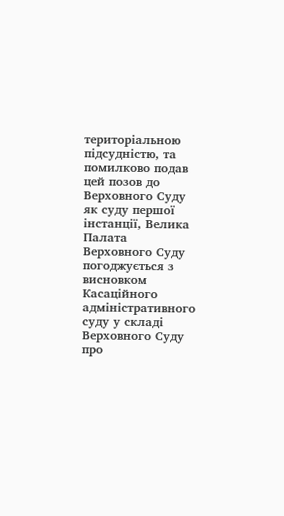територіальною підсудністю, та помилково подав цей позов до Верховного Суду як суду першої інстанції, Велика Палата Верховного Суду погоджується з висновком Касаційного адміністративного суду у складі Верховного Суду про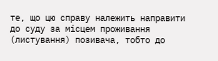те, що цю справу належить направити до суду за місцем проживання (листування) позивача, тобто до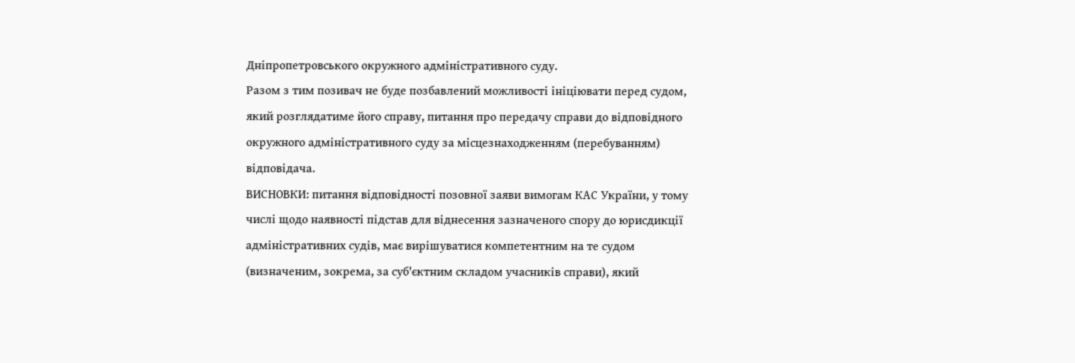Дніпропетровського окружного адміністративного суду.
Разом з тим позивач не буде позбавлений можливості ініціювати перед судом, який розглядатиме його справу, питання про передачу справи до відповідного окружного адміністративного суду за місцезнаходженням (перебуванням) відповідача.
ВИСНОВКИ: питання відповідності позовної заяви вимогам КАС України, у тому числі щодо наявності підстав для віднесення зазначеного спору до юрисдикції адміністративних судів, має вирішуватися компетентним на те судом (визначеним, зокрема, за суб'єктним складом учасників справи), який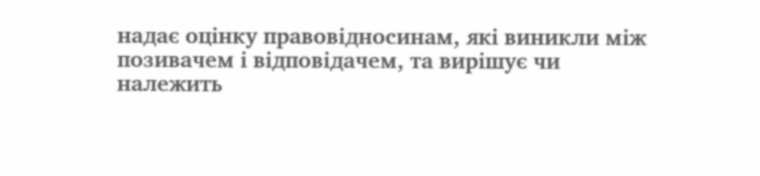надає оцінку правовідносинам, які виникли між позивачем і відповідачем, та вирішує чи належить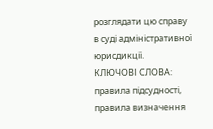розглядати цю справу в суді адміністративної юрисдикції.
КЛЮЧОВІ СЛОВА: правила підсудності, правила визначення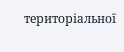територіальної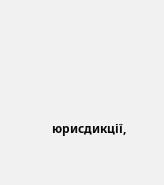юрисдикції,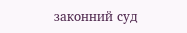законний суд